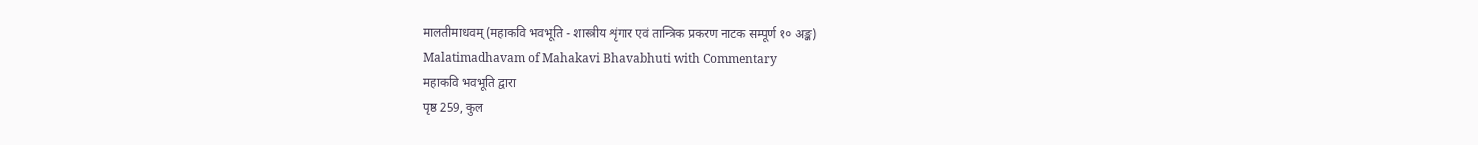मालतीमाधवम् (महाकवि भवभूति - शास्त्रीय शृंगार एवं तान्त्रिक प्रकरण नाटक सम्पूर्ण १० अङ्क)
Malatimadhavam of Mahakavi Bhavabhuti with Commentary
महाकवि भवभूति द्वारा
पृष्ठ 259, कुल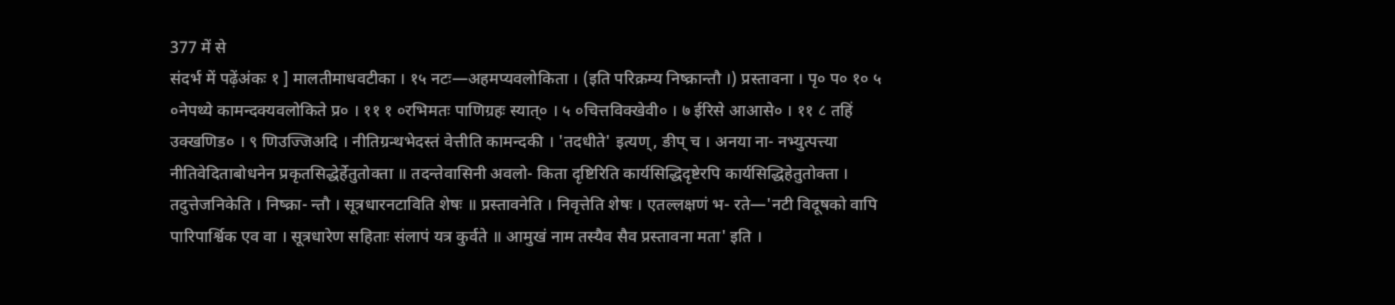377 में से
संदर्भ में पढ़ेंअंकः १ ] मालतीमाधवटीका । १५ नटः—अहमप्यवलोकिता । (इति परिक्रम्य निष्क्रान्तौ ।) प्रस्तावना । पृ० प० १० ५ ०नेपथ्ये कामन्दक्यवलोकिते प्र० । ११ १ ०रभिमतः पाणिग्रहः स्यात्० । ५ ०चित्तविक्खेवी० । ७ ईरिसे आआसे० । ११ ८ तहिं उक्खणिड० । ९ णिउज्जिअदि । नीतिग्रन्थभेदस्तं वेत्तीति कामन्दकी । 'तदधीते' इत्यण्, ङीप् च । अनया ना- नभ्युत्पत्त्या नीतिवेदिताबोधनेन प्रकृतसिद्धेर्हेतुतोक्ता ॥ तदन्तेवासिनी अवलो- किता दृष्टिरिति कार्यसिद्धिदृष्टेरपि कार्यसिद्धिहेतुतोक्ता । तदुत्तेजनिकेति । निष्क्रा- न्तौ । सूत्रधारनटाविति शेषः ॥ प्रस्तावनेति । निवृत्तेति शेषः । एतल्लक्षणं भ- रते—'नटी विदूषको वापि पारिपार्श्विक एव वा । सूत्रधारेण सहिताः संलापं यत्र कुर्वते ॥ आमुखं नाम तस्यैव सैव प्रस्तावना मता' इति ।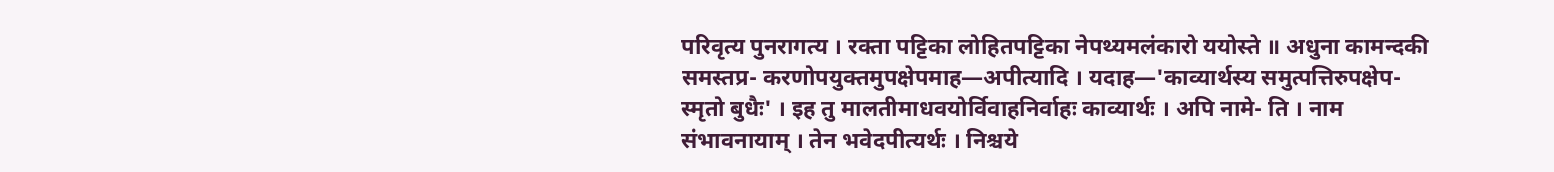परिवृत्य पुनरागत्य । रक्ता पट्टिका लोहितपट्टिका नेपथ्यमलंकारो ययोस्ते ॥ अधुना कामन्दकी समस्तप्र- करणोपयुक्तमुपक्षेपमाह—अपीत्यादि । यदाह—'काव्यार्थस्य समुत्पत्तिरुपक्षेप- स्मृतो बुधैः' । इह तु मालतीमाधवयोर्विवाहनिर्वाहः काव्यार्थः । अपि नामे- ति । नाम संभावनायाम् । तेन भवेदपीत्यर्थः । निश्चये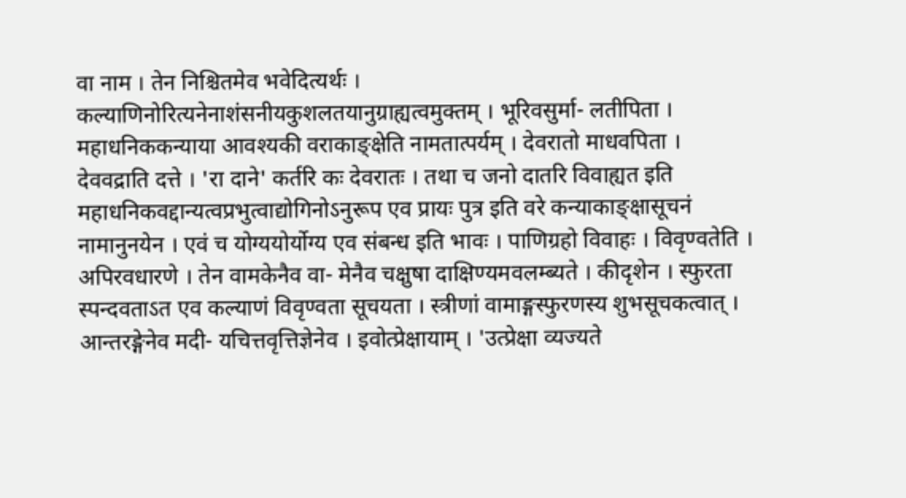वा नाम । तेन निश्चितमेव भवेदित्यर्थः । कल्याणिनोरित्यनेनाशंसनीयकुशलतयानुग्राह्यत्वमुक्तम् । भूरिवसुर्मा- लतीपिता । महाधनिककन्याया आवश्यकी वराकाङ्क्षेति नामतात्पर्यम् । देवरातो माधवपिता । देववद्राति दत्ते । 'रा दाने' कर्तरि कः देवरातः । तथा च जनो दातरि विवाह्यत इति महाधनिकवद्दान्यत्वप्रभुत्वाद्योगिनोऽनुरूप एव प्रायः पुत्र इति वरे कन्याकाङ्क्षासूचनं नामानुनयेन । एवं च योग्ययोर्योग्य एव संबन्ध इति भावः । पाणिग्रहो विवाहः । विवृण्वतेति । अपिरवधारणे । तेन वामकेनैव वा- मेनैव चक्षुषा दाक्षिण्यमवलम्ब्यते । कीदृशेन । स्फुरता स्पन्दवताऽत एव कल्याणं विवृण्वता सूचयता । स्त्रीणां वामाङ्गस्फुरणस्य शुभसूचकत्वात् । आन्तरङ्गेनेव मदी- यचित्तवृत्तिज्ञेनेव । इवोत्प्रेक्षायाम् । 'उत्प्रेक्षा व्यज्यते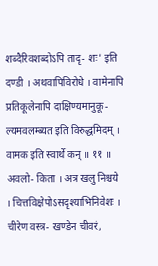शब्दैरिवशब्दोऽपि तादृ- शः' इति दण्डी । अथवापिविरोधे । वामेनापि प्रतिकूलेनापि दाक्षिण्यमानुकू- ल्यमवलम्ब्यत इति विरुद्धमिदम् । वामक इति स्वार्थे कन् ॥ ११ ॥ अवलो- किता । अत्र खलु निश्चये । चित्तविक्षेपोऽसदृश्याभिनिवेशः । चीरेण वस्त्र- खण्डेन चीवरं,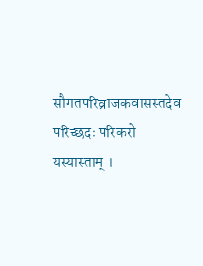सौगतपरिव्राजकवासस्तदेव परिच्छदः परिकरो यस्यास्ताम् ।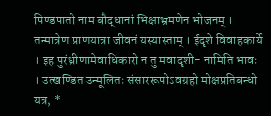पिण्डपातो नाम बौद्धानां भिक्षाभ्रमणेन भोजनम् । तन्मात्रेण प्राणयात्रा जीवनं यस्यास्ताम् । ईदृशे विवाहकार्ये । इह पुरंध्रीणामेवाधिकारो न तु मवादृशी- नामिति भावः । उत्खण्डित उन्मूलितः संसाररूपोऽवग्रहो मोक्षप्रतिबन्धो यत्र, *